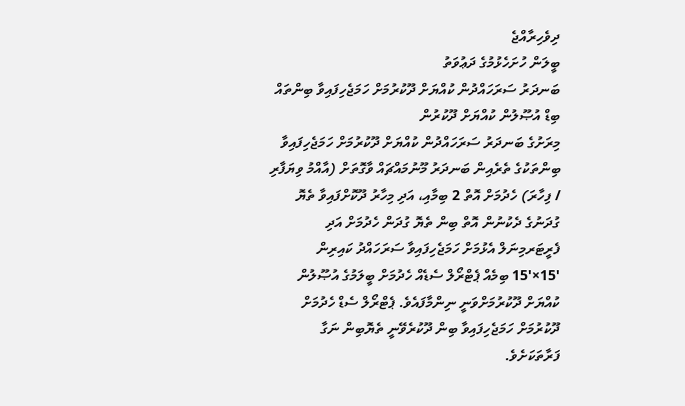ދިވެހިރާއްޖެ
ބީލަން ހުށަހެޅުމުގެ ދަޢުވަތު
ބަނދަރު ސަރަހައްދުން ކުއްޔަށް ދޫކުރުމަށް ހަމަޖެހިފައިވާ ބިންތައް ބިޑް އުޞޫލުން ކުއްޔަށް ދޫކުރުން
މިރަށުގެ ބަނދަރު ސަރަހައްދުން ކުއްޔަށް ދޫކުރުމަށް ހަމަޖެހިފައިވާ ބިންތަކުގެ ތެރެއިން ބަނދަރު މޫނުމައްޗައް ވާގޮތަށް (އާއްމު ވިޔަފާރި / ފިހާރަ) ހެދުމަށް އޮތް 2 ބިމާއި، އަދި މިހާރު ދޫކޮށްފައިވާ ތެޔޮ ގުދަނުގެ ދެކުނުން އޮތް ބިން ތެޔޮ ގުދަން ހެދުމަށް އަދި ފެރީޓަރމިނަލް އެޅުމަށް ހަމަޖެހިފައިވާ ސަރަހައްދު ކައިރިން '15×'15 ބިމެއް ޕެޓްރޯލް ސެޑެއް ހެދުމަށް ބީލަމުގެ އުޞޫލުން ކުއްޔަށް ދޫކުރުމަށްވަނީ ނިންމާފައެވެ. ޕެޓްރޯލް ސެޑް ހެދުމަށް ދޫކުރުމަށް ހަމަޖެހިފައިވާ ބިން ދޫކުރެވޭނީ ތެޔޮބިން ނަގާ ފަރާތަކަށެވެ.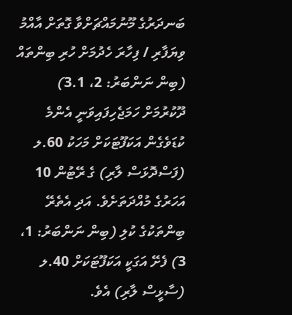ބަނދަރުގެ މޫނުމައްޗަށްވާ ގޮތަށް އާއްމު ވިޔަފާރި / ފިހާރަ ހެދުމަށް ހުރި ބިންތައް (ބިން ނަންބަރު: 2، 3.1) ދޫކުރުމަށް ހަމަޖެހިފައިވަނީ އެންމެ ކުޑަވެގެން އަކަފޫޓަކަށް މަހަކު 60.ލ (ފަސްދޮޅަސް ލާރި) ގެ ރޭޓުން 10 އަހަރުގެ މުއްދަތަށެވެ. އަދި އެތެރޭ ބިންތަކުގެ ކުލި (ބިން ނަންބަރު: 1، 3) ފެށޭ އަގަކީ އަކަފޫޓަކަށް 40.ލ (ސާޅީސް ލާރި) އެވެ.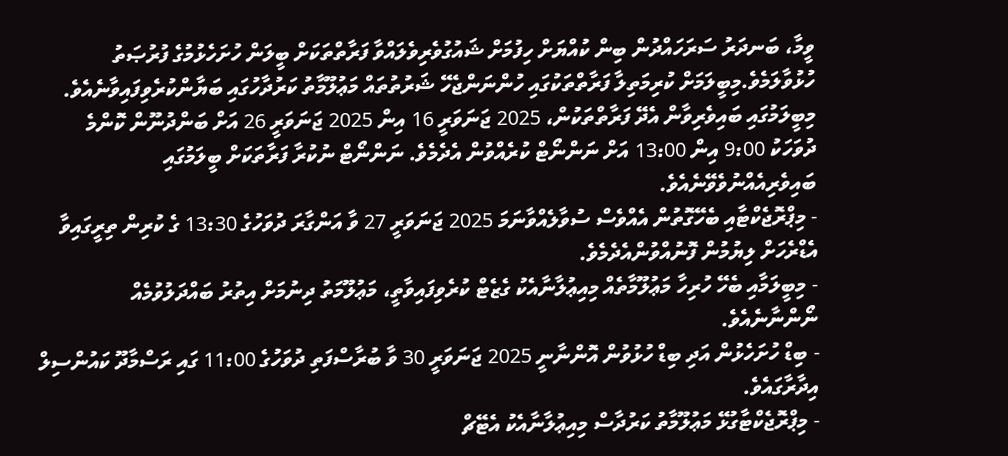ވީމާ، ބަނދަރު ސަރަހައްދުން ބިން ކުއްޔަށް ހިފުމަށް ޝައުގުވެރިވެލައްވާ ފަރާތްތަކަށް ބީލަން ހުށަހެޅުމުގެ ފުރުޞަތު ހުޅުވާލަމެވެ.މިބީލަމަށް ކުރިމަތިލާ ފަރާތްތަކުގައި ހުންނަންޖެހޭ ޝަރުތުތައް މަޢުލޫމާތު ކަރުދާހުގައި ބަޔާންކުރެވިފައިވާނެއެވެ.
މިބީލަމުގައި ބައިވެރިވާން އެދޭ ފަރާތްތަކުން، 2025 ޖަނަވަރީ 16 އިން 2025 ޖަނަވަރީ 26 އަށް ބަންދުނޫން ކޮންމެ ދުވަހަކު 9:00 އިން 13:00 އަށް ނަންނޯޓް ކުރެއްވުން އެދެމެވެ. ނަންނޯޓް ނުކުރާ ފަރާތަކަށް ބީލަމުގައި ބައިވެރިއެއްނުވެވޭނެއެވެ.
- މިޕްރޮޖެކްޓާއި ބެހޭގޮތުން އެއްވެސް ސުވާލެއްވާނަމަ 2025 ޖަނަވަރީ 27 ވާ އަންގާރަ ދުވަހުގެ 13:30 ގެ ކުރިން ތިރީގައިވާ އެޑްރެހަށް ލިޔުމުން ފޮނުއްވުންއެދެމެވެ.
- މިބީލަމާއި ބެހޭ ހުރިހާ މަޢުލޫމާތެއް މިއިޢުލާނާއެކު ގެޒެޓް ކުރެވިފައިވާތީ، މަޢުލޫމަތު ދިނުމަށް އިތުރު ބައްދަލުވުމެއް ނޯންނާނެއެވެ.
- ބިޑް ހުށަހެޅުން އަދި ބިޑް ހުޅުވުން އޮންނާނީ 2025 ޖަނަވަރީ 30 ވާ ބުރާސްފަތި ދުވަހުގެ 11:00 ގައި ރަސްމާދޫ ކައުންސިލް އިދާރާގައެވެ.
- މިޕްރޮޖެކްޓާގުޅޭ މަޢުލޫމާތު ކަރުދާސް މިއިޢުލާނާއެކު އެޓޭޗް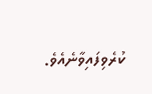ކުރެވިފައިވާނެއެވެ.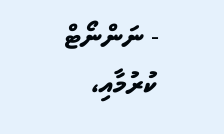- ނަންނޯޓް ކުރުމާއި،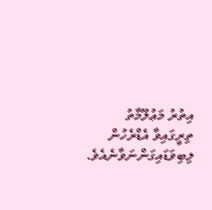އިތުރު މަޢުލޫމާތު ތިރީގައިވާ އެޑްރެހުން ލިބިވަޑައިގަންނަވާނެއެވެ.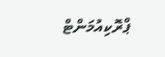ޕްރޮކިއުމަންޓް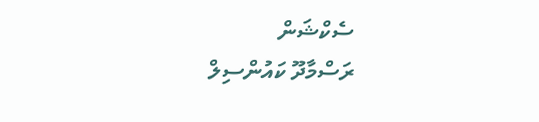ސެކްޝަން
ރަސްމާދޫ ކައުންސިލް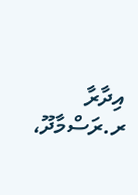އިދާރާ
ރ.ރަސްމާދޫ،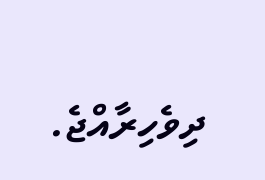ދިވެހިރާއްޖެ.